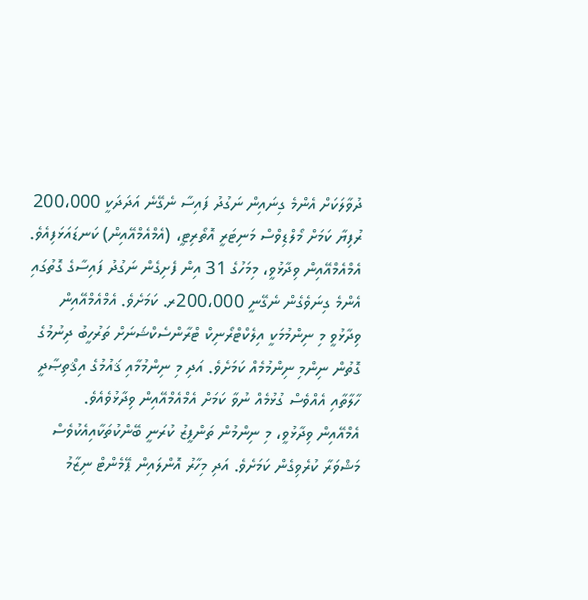ދުވާލަކަށް އެންމެ ގިނައިން ނަގުދު ފައިސާ ނެގޭނެ އަދަދަކީ 200،000 ރުފިޔާ ކަމަށް މޯލްޑިވްސް މަނިޓަރީ އޮތޯރިޓީ، (އެމްއެމްއޭއިން) ކަނޑައަޅަފިއެވެ.
އެމްއެމްއޭއިން ވިދާޅުވީ، މިމަހުގެ 31 އިން ފެށިގެން ނަގުދު ފައިސާގެ ގޮތުގައި އެންމެ ގިނަވެގެން ނެގޭނީ 200،000ރ. ކަމަށެވެ. އެމްއެމްއޭއިން ވިދާޅުވީ މި ނިންމުމަކީ އިލެކްޓްރޯނިކް ޓްރާންސެކްޝަނަށް ތަރުހީބު ދިނުމުގެ ގޮތުން ނިންމި ނިންމުމެއް ކަމަށެވެ. އަދި މި ނިންމުމާއި ޤައުމުގެ އިޤްތިޞާދީ ހާލާތާއި އެއްވެސް ގުޅުމެއް ނުވާ ކަމަށް އެމްއެމްއޭއިން ވިދާޅުވެއެވެ.
އެމްއޭއިން ވިދާޅުވީ، މި ނިންމުން ތަންފީޒު ކުރަނީ ބޭންކުތަކާއިއެކުވެސް މަޝްވަރާ ކުރެވިގެން ކަމަށެވެ. އަދި މިހާރު އޮންލައިން ޕޭމެންޓް ނިޒާމު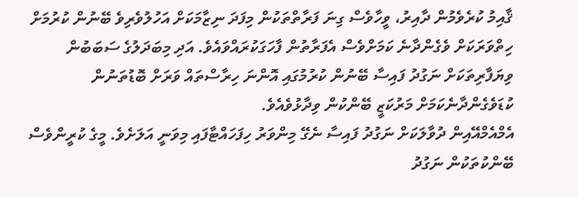ޤާއިމު ކުރެވެމުން ދާއިރު، ވީހާވެސް ގިނަ ފަރާތްތަކުން މިފަދަ ނިޒާމަކަށް އަހުލުވެރިވެ ބޭނުން ކުރުމަށް ހިތްވަރަކަށް ވެގެންދާނެ ކަމަށްވެސް އެފަރާތުން ފާހަގަކުރައްވައެވެ. އަދި މިބަދަލުގެ ސަބަބުން ވިޔަފާރިތަކަށް ނަގުދު ފައިސާ ބޭނުން ކުރުމުގައި އޮންނަ ހިރާސްތައް ވަރަށް ބޮޑުތަނުން ކުޑަވެގެންދާނެކަމަށް މަރުކަޒީ ބޭންކުން ވިދާޅުވެއެވެ.
އެމްއެމްއޭއިން ދުވާލަކަށް ނަގުދު ފައިސާ ނެގޭ މިންވަރު ހިފަހައްޓާފައި މިވަނީ އަލަށެވެ. މީގެ ކުރީންވެސް ބޭންކުތަކުން ނަގުދު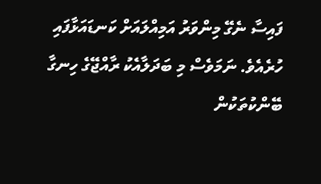ފައިސާ ނެގޭ މިންވަރު އަމިއްލައަށް ކަނޑައަޅާފައި ހުރެއެވެ. ނަމަވެސް މި ބަދަލާއެކު ރާއްޖޭގެ ހިނގާ ބޭންކުތަކުން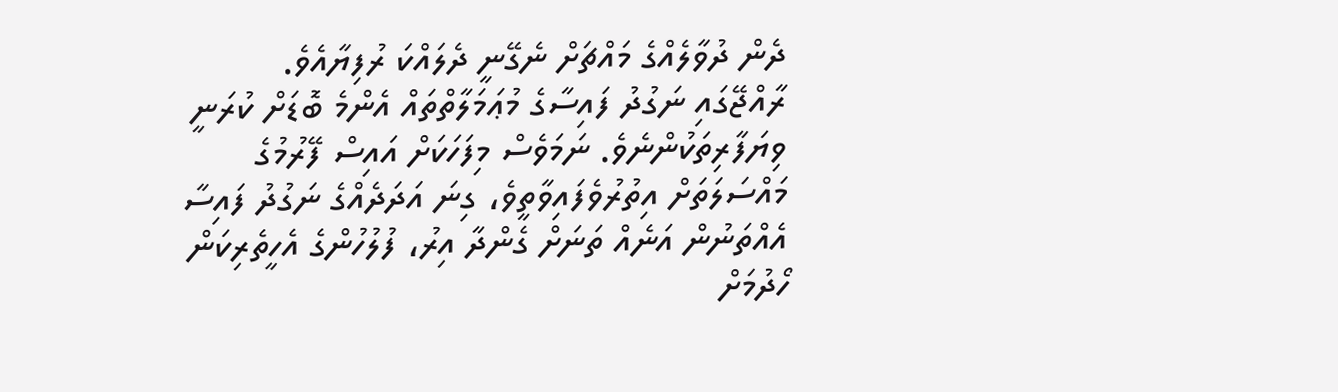ދެން ދުވާލެއްގެ މައްޗަށް ނެގޭނީ ދެލައްކަ ރުފިޔާއެވެ.
ރާއްޖޭގައި ނަގުދު ފައިސާގެ މުޢަމަލާތްތައް އެންމެ ބޮޑަށް ކުރަނީ ވިޔަފާރިތަކުންނެވެ. ނަމަވެސް މިފަހަކަށް އައިސް ފޭރުމުގެ މައްސަލަތަށް އިތުރުވެފައިވާތީވެ، ގިނަ އަދަދެއްގެ ނަގުދު ފައިސާ އެއްތަނުން އަނެއް ތަނަށް ގެންދާ އިރު، ފުލުހުންގެ އެހީތެރިކަން ހޯދުމަށް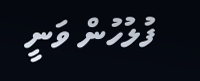ފުލުހުން ވަނީ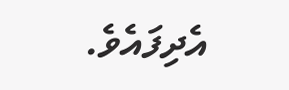އެދިފައެވެ.